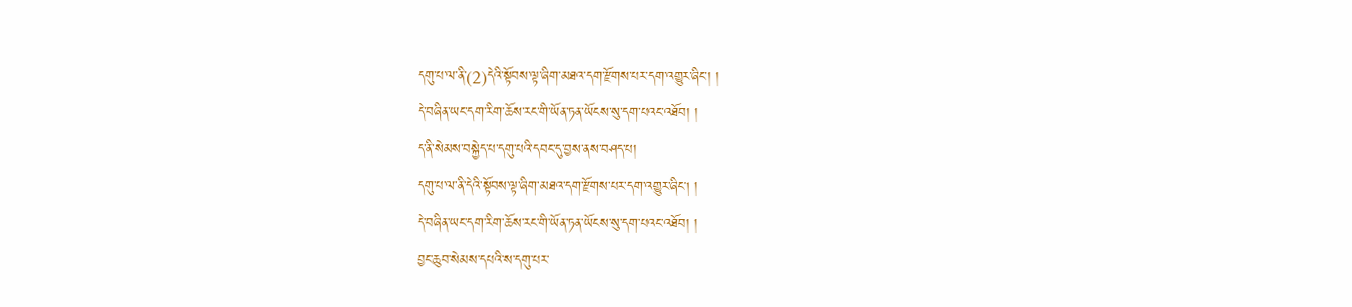དགུ་པ་ལ་ནི་(2)དེའི་སྟོབས་ལྟ་ཞིག་མཐའ་དག་རྫོགས་པར་དག་འགྱུར་ཞིང་། །
དེ་བཞིན་ཡང་དག་རིག་ཆོས་རང་གི་ཡོན་ཏན་ཡོངས་སུ་དག་པའང་འཐོབ། །
ད་ནི་སེམས་བསྐྱེད་པ་དགུ་པའི་དབང་དུ་བྱས་ནས་བཤད་པ།
དགུ་པ་ལ་ནི་དེའི་སྟོབས་ལྟ་ཞིག་མཐའ་དག་རྫོགས་པར་དག་འགྱུར་ཞིང། །
དེ་བཞིན་ཡང་དག་རིག་ཆོས་རང་གི་ཡོན་ཏན་ཡོངས་སུ་དག་པའང་འཐོབ། །
བྱང་ཆུབ་སེམས་དཔའི་ས་དགུ་པར་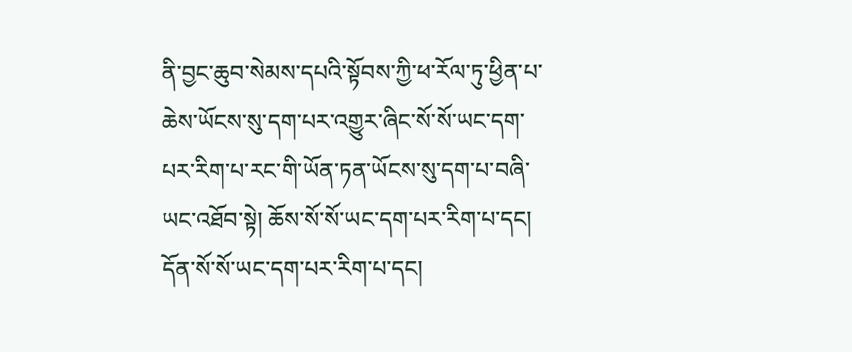ནི་བྱང་ཆུབ་སེམས་དཔའི་སྟོབས་ཀྱི་ཕ་རོལ་ཏུ་ཕྱིན་པ་ཆེས་ཡོངས་སུ་དག་པར་འགྱུར་ཞིང་སོ་སོ་ཡང་དག་པར་རིག་པ་རང་གི་ཡོན་ཏན་ཡོངས་སུ་དག་པ་བཞི་ཡང་འཐོབ་སྟེ། ཆོས་སོ་སོ་ཡང་དག་པར་རིག་པ་དང། དོན་སོ་སོ་ཡང་དག་པར་རིག་པ་དང།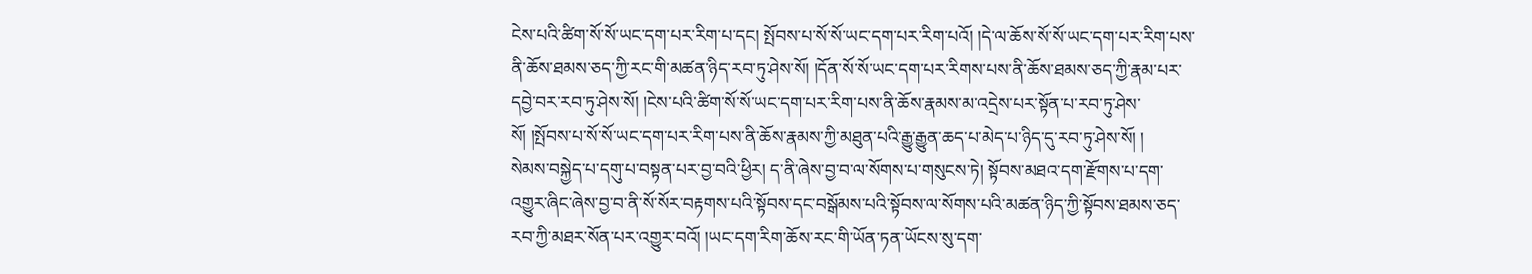ངེས་པའི་ཚིག་སོ་སོ་ཡང་དག་པར་རིག་པ་དང། སྤོབས་པ་སོ་སོ་ཡང་དག་པར་རིག་པའོ། །དེ་ལ་ཆོས་སོ་སོ་ཡང་དག་པར་རིག་པས་ནི་ཆོས་ཐམས་ཅད་ཀྱི་རང་གི་མཚན་ཉིད་རབ་ཏུ་ཤེས་སོ། །དོན་སོ་སོ་ཡང་དག་པར་རིགས་པས་ནི་ཆོས་ཐམས་ཅད་ཀྱི་རྣམ་པར་དབྱེ་བར་རབ་ཏུ་ཤེས་སོ། །ངེས་པའི་ཚིག་སོ་སོ་ཡང་དག་པར་རིག་པས་ནི་ཆོས་རྣམས་མ་འདྲེས་པར་སྟོན་པ་རབ་ཏུ་ཤེས་སོ། །སྤོབས་པ་སོ་སོ་ཡང་དག་པར་རིག་པས་ནི་ཆོས་རྣམས་ཀྱི་མཐུན་པའི་རྒྱུ་རྒྱུན་ཆད་པ་མེད་པ་ཉིད་དུ་རབ་ཏུ་ཤེས་སོ། །
སེམས་བསྐྱེད་པ་དགུ་པ་བསྟན་པར་བྱ་བའི་ཕྱིར། ད་ནི་ཞེས་བྱ་བ་ལ་སོགས་པ་གསུངས་ཏེ། སྟོབས་མཐའ་དག་རྫོགས་པ་དག་འགྱུར་ཞིང་ཞེས་བྱ་བ་ནི་སོ་སོར་བརྟགས་པའི་སྟོབས་དང་བསྒོམས་པའི་སྟོབས་ལ་སོགས་པའི་མཚན་ཉིད་ཀྱི་སྟོབས་ཐམས་ཅད་རབ་ཀྱི་མཐར་སོན་པར་འགྱུར་བའོ། །ཡང་དག་རིག་ཆོས་རང་གི་ཡོན་ཏན་ཡོངས་སུ་དག་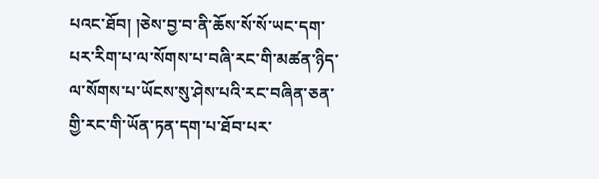པའང་ཐོབ། །ཅེས་བྱ་བ་ནི་ཆོས་སོ་སོ་ཡང་དག་པར་རིག་པ་ལ་སོགས་པ་བཞི་རང་གི་མཚན་ཉིད་ལ་སོགས་པ་ཡོངས་སུ་ཤེས་པའི་རང་བཞིན་ཅན་གྱི་རང་གི་ཡོན་ཏན་དག་པ་ཐོབ་པར་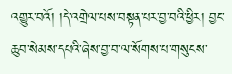འགྱུར་བའོ། །དེ་འགྲེལ་པས་བསྟན་པར་བྱ་བའི་ཕྱིར། བྱང་ཆུབ་སེམས་དཔའི་ཞེས་བྱ་བ་ལ་སོགས་པ་གསུངས་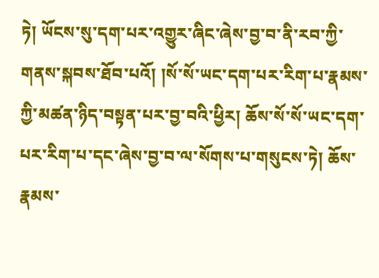ཏེ། ཡོངས་སུ་དག་པར་འགྱུར་ཞིང་ཞེས་བྱ་བ་ནི་རབ་ཀྱི་གནས་སྐབས་ཐོབ་པའོ། །སོ་སོ་ཡང་དག་པར་རིག་པ་རྣམས་ཀྱི་མཚན་ཉིད་བསྟན་པར་བྱ་བའི་ཕྱིར། ཆོས་སོ་སོ་ཡང་དག་པར་རིག་པ་དང་ཞེས་བྱ་བ་ལ་སོགས་པ་གསུངས་ཏེ། ཆོས་རྣམས་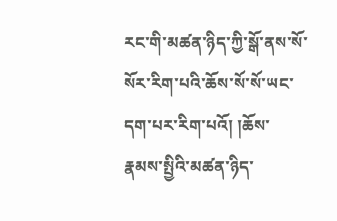རང་གི་མཚན་ཉིད་ཀྱི་སྒོ་ནས་སོ་སོར་རིག་པའི་ཆོས་སོ་སོ་ཡང་དག་པར་རིག་པའོ། །ཆོས་རྣམས་སྤྱིའི་མཚན་ཉིད་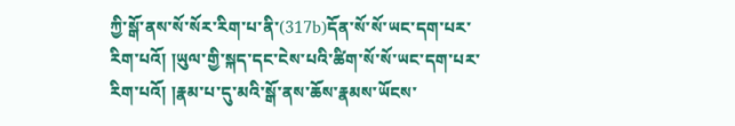ཀྱི་སྒོ་ནས་སོ་སོར་རིག་པ་ནི་(317b)དོན་སོ་སོ་ཡང་དག་པར་རིག་པའོ། །ཡུལ་གྱི་སྐད་དང་ངེས་པའི་ཚིག་སོ་སོ་ཡང་དག་པར་རིག་པའོ། །རྣམ་པ་དུ་མའི་སྒོ་ནས་ཆོས་རྣམས་ཡོངས་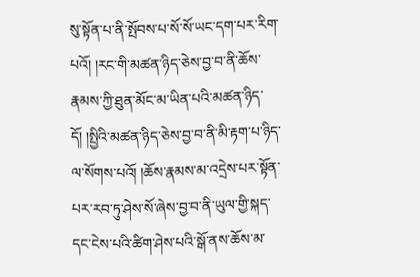སུ་སྟོན་པ་ནི་སྤོབས་པ་སོ་སོ་ཡང་དག་པར་རིག་པའོ། །རང་གི་མཚན་ཉིད་ཅེས་བྱ་བ་ནི་ཆོས་རྣམས་ཀྱི་ཐུན་མོང་མ་ཡིན་པའི་མཚན་ཉིད་དོ། །སྤྱིའི་མཚན་ཉིད་ཅེས་བྱ་བ་ནི་མི་རྟག་པ་ཉིད་ལ་སོགས་པའོ། །ཆོས་རྣམས་མ་འདྲེས་པར་སྟོན་པར་རབ་ཏུ་ཤེས་སོ་ཞེས་བྱ་བ་ནི་ཡུལ་གྱི་སྐད་དང་ངེས་པའི་ཚིག་ཤེས་པའི་སྒོ་ནས་ཆོས་མ་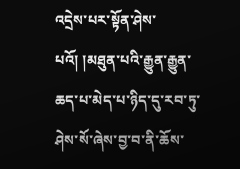འདྲེས་པར་སྟོན་ཤེས་པའོ། །མཐུན་པའི་རྒྱུན་རྒྱུན་ཆད་པ་མེད་པ་ཉིད་དུ་རབ་ཏུ་ཤེས་སོ་ཞེས་བྱ་བ་ནི་ཆོས་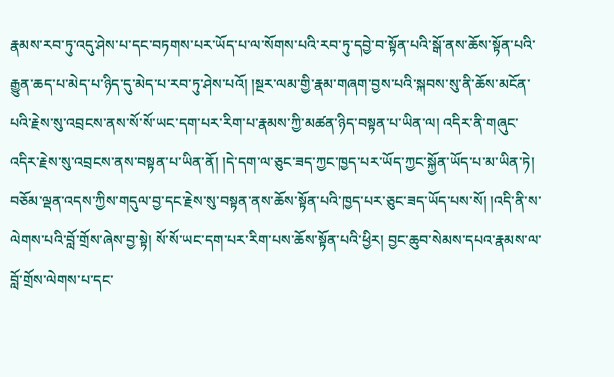རྣམས་རབ་ཏུ་འདུ་ཤེས་པ་དང་བཏགས་པར་ཡོད་པ་ལ་སོགས་པའི་རབ་ཏུ་དབྱེ་བ་སྟོན་པའི་སྒོ་ནས་ཆོས་སྟོན་པའི་རྒྱུན་ཆད་པ་མེད་པ་ཉིད་དུ་མེད་པ་རབ་ཏུ་ཤེས་པའོ། །སྔར་ལམ་གྱི་རྣམ་གཞག་བྱས་པའི་སྐབས་སུ་ནི་ཆོས་མངོན་པའི་རྗེས་སུ་འབྲངས་ནས་སོ་སོ་ཡང་དག་པར་རིག་པ་རྣམས་ཀྱི་མཚན་ཉིད་བསྟན་པ་ཡིན་ལ། འདིར་ནི་གཞུང་འདིར་རྗེས་སུ་འབྲངས་ནས་བསྟན་པ་ཡིན་ནོ། །དེ་དག་ལ་ཅུང་ཟད་ཀྱང་ཁྱད་པར་ཡོད་ཀྱང་སྐྱོན་ཡོད་པ་མ་ཡིན་ཏེ། བཅོམ་ལྡན་འདས་ཀྱིས་གདུལ་བྱ་དང་རྗེས་སུ་བསྟན་ནས་ཆོས་སྟོན་པའི་ཁྱད་པར་ཅུང་ཟད་ཡོད་པས་སོ། །འདི་ནི་ས་ལེགས་པའི་བློ་གྲོས་ཞེས་བྱ་སྟེ། སོ་སོ་ཡང་དག་པར་རིག་པས་ཆོས་སྟོན་པའི་ཕྱིར། བྱང་ཆུབ་སེམས་དཔའ་རྣམས་ལ་བློ་གྲོས་ལེགས་པ་དང་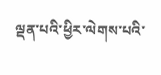ལྡན་པའི་ཕྱིར་ལེགས་པའི་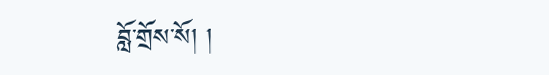བློ་གྲོས་སོ། །